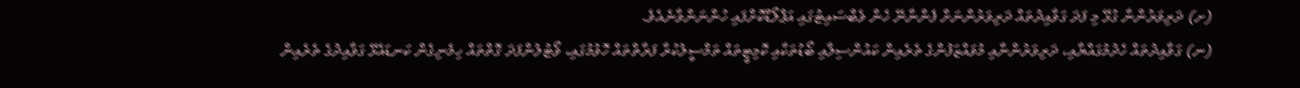(ށ) ދަރިވަރުންނާ ގުޅޭ މި ފަދަ ގަވާއިދުތައް ދަރިވަރުންނަށް ފެންނާނޭ ހެން ވެބްސައިޓުގައި އަޕްލޯޑްކޮށްފައި ހުންނަންވާނެއެވެ.
(ނ) ގަވާއިދުތައް ހެދުމުގައްޔާއި، ދަރިވަރުންނާއި މުވައްޒަފުންގެ ތެރެއިން ކައުންސިލާއި ބޯޑުތަކާއި ކޮމިޓީތައް ތަމްސީލުކުރާ ފަރާތްތައް ހޮވުމުގައި، ވޯޓުލުންފަދަ ގޮތްތައް ހިމެނިގެން ކަނޑައެޅޭ ގަވާއިދުގެ ތެރެއިން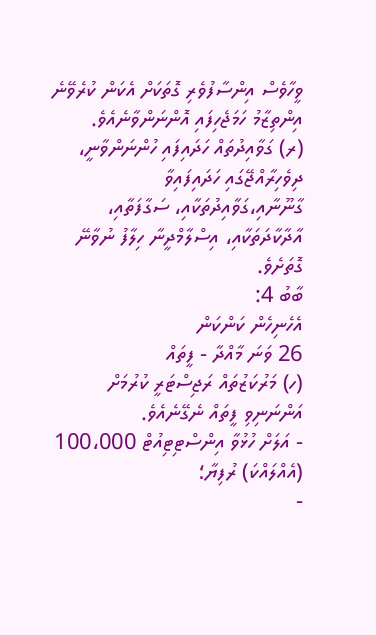ވީހާވެސް އިންސާފުވެރި ގޮތަކަށް އެކަން ކުރެވޭނެ އިންތިޒާމު ހަމަޖެހިފައި އޮންނަންވާނެއެވެ.
(ރ) ގަވާއިދުތައް ހަދައިފައި ހުންނަންވާނީ، ދިވެހިރާއްޖޭގައި ހަދައިފައިވާ ގާނޫނާއި،ގަވާއިދުތަކާއި، ސަގާފަތާއި، އާދާކާދަތަކާއި، އިސްލާމްދީނާ ހިލާފު ނުވާނޭ ގޮތަށެވެ.
ބާބު 4:
އެހެނިހެން ކަންކަން
26 ވަނަ މާއްދާ - ފީތައް
(ހ) މަރުކަޒުތައް ރަޖިސްޓަރީ ކުރުމަށް އަންނަނިވި ފީތައް ނެގޭނެއެވެ.
- އަލަށް ހުޅުވާ އިންސްޓިޓިއުޓް 100،000 (އެއްލައްކަ) ރުފިޔާ؛
-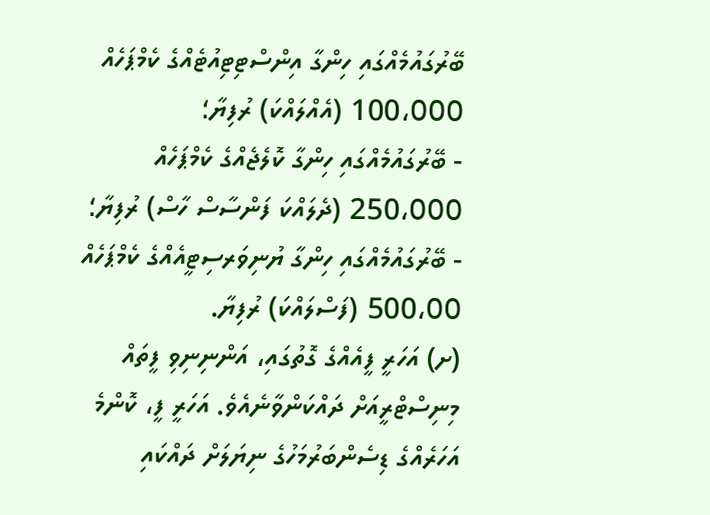ބޭރުގައުމެއްގައި ހިންގާ އިންސްޓިޓިއުޓެއްގެ ކެމްޕަހެއް 100،000 (އެއްލައްކަ) ރުފިޔާ؛
- ބޭރުގައުމެއްގައި ހިންގާ ކޮލެޖެއްގެ ކެމްޕަހެއް 250،000 (ދެލައްކަ ފަންސާސް ހާސް) ރުފިޔާ؛
- ބޭރުގައުމެއްގައި ހިންގާ ޔުނިވަރސިޓީއެއްގެ ކެމްޕަހެއް 500،00 (ފަސްލައްކަ) ރުފިޔާ.
(ށ) އަހަރީ ފީއެއްގެ ގޮތުގައި، އަންނިނިވި ފީތައް މިނިސްޓްރީއަށް ދައްކަންވާނެއެވެ. އަހަރީ ފީ، ކޮންމެ އަހަރެއްގެ ޑިސެންބަރުމަހުގެ ނިޔަލަށް ދައްކައި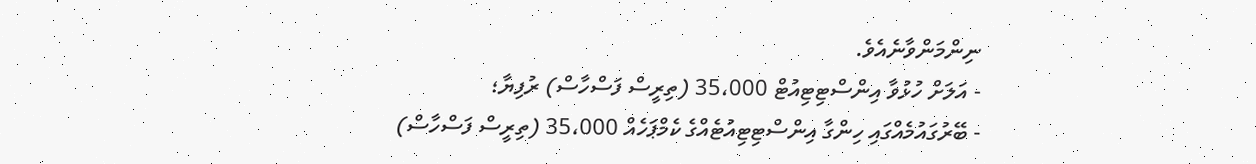ނިންމަންވާނެއެވެ.
- އަލަށް ހުޅުވާ އިންސްޓިޓިއުޓް 35،000 (ތިރީސް ފަސްހާސް) ރުފިޔާ؛
- ބޭރުގައުމެއްގައި ހިންގާ އިންސްޓިޓިއުޓެއްގެ ކެމްޕަހެއް 35،000 (ތިރީސް ފަސްހާސް)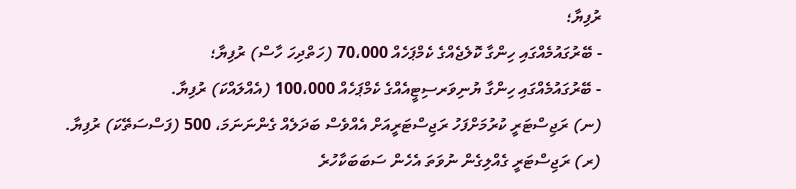ރުފިޔާ؛
- ބޭރުގައުމެއްގައި ހިންގާ ކޮލެޖެއްގެ ކެމްޕަހެއް 70،000 (ހަތްދިހަ ހާސް) ރުފިޔާ؛
- ބޭރުގައުމެއްގައި ހިންގާ ޔުނިވަރސިޓީއެއްގެ ކެމްޕަހެއް 100،000 (އެއްލައްކަ) ރުފިޔާ.
(ނ) ރަޖިސްޓަރީ ކުރުމަށްފަހު ރަޖިސްޓަރީއަށް އެއްވެސް ބަދަލެއް ގެންނަނަމަ، 500 (ފަސްސަތޭކަ) ރުފިޔާ.
(ރ) ރަޖިސްޓަރީ ގެއްލިގެން ނުވަތަ އެހެން ސަބަބަކާހުރެ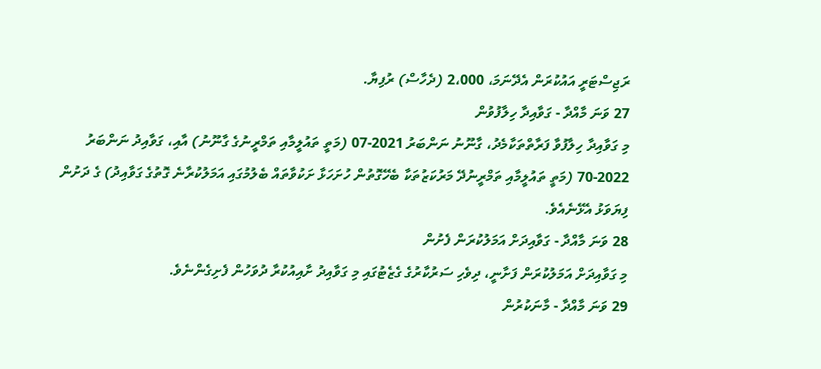ރަޖިސްޓަރީ އައުކުރަން އެދޭނަމަ، 2،000 (ދެހާސް) ރުފިޔާ.
27 ވަނަ މާއްދާ - ގަވާއިދާ ހިލާފުވުން
މި ގަވާއިދާ ހިލާފުވާ ފަރާތްތަކާމެދު، ގާނޫނު ނަންބަރު 2021-07 (މަތީ ތައުލީމާއި ތަމްރީނުގެ ގާނޫނު) އާއި، ގަވާއިދު ނަންބަރު 2022-70 (މަތީ ތައުލީމާއި ތަމްރީނުދޭ މަރުކަޒުތަކާ ބެހޭގޮތުން ހުށަހަޅާ ށަކުވާތައް ބެލުމުގައި އަމަލުކުރާނެ ގޮތުގެ ގަވާއިދު) ގެ ދަށުން ފިޔަވަޅު އެޅޭނެއެވެ.
28 ވަނަ މާއްދާ - ގަވާއިދަށް އަމަލުކުރަން ފެށުން
މި ގަވާއިދަށް އަމަލުކުރަން ފަށާނީ، ދިވެހި ސަރުކާރުގެ ގެޒެޓުގައި މި ގަވާއިދު ށާއިއުކުރާ ދުވަހުން ފެށިގެންނެވެ.
29 ވަނަ މާއްދާ - މާނަކުރުން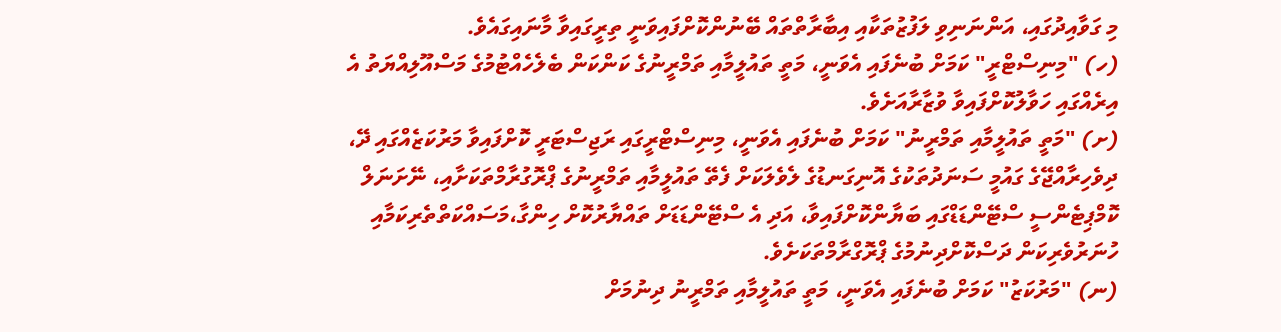މި ގަވާއިދުގައި، އަންނަނިވި ލަފުޒުތަކާއި އިބާރާތްތައް ބޭނުންކޮށްފައިވަނީ ތިރީގައިވާ މާނައިގައެވެ.
(ހ) "މިނިސްޓްރީ" ކަމަށް ބުނެފައި އެވަނީ، މަތީ ތައުލީމާއި ތަމްރީނުގެ ކަންކަން ބެލެހެއްޓުމުގެ މަސްއޫލިއްޔަތު އެ އިރެއްގައި ހަވާލުކޮށްފައިވާ ވުޒާރާއަށެވެ.
(ށ) "މަތީ ތައުލީމާއި ތަމްރީނު" ކަމަށް ބުނެފައި އެވަނީ، މިނިސްޓްރީގައި ރަޖިސްޓަރީ ކޮށްފައިވާ މަރުކަޒެއްގައި ދޭ، ދިވެހިރާއްޖޭގެ ގައުމީ ސަނަދުތަކުގެ އޮނިގަނޑުގެ ލެވެލަކަށް ފެތޭ ތައުލީމާއި ތަމްރީނުގެ ޕްރޮގުރާމްތަކަށާއި، ނޭށަނަލް ކޮމްޕިޓެންސީ ސްޓޭންޑަޑްގައި ބަޔާންކޮށްފައިވާ، އަދި އެ ސްޓޭންޑަޑަށް ތައްޔާރުކޮށް ހިންގާ،މަސައްކަތްތެރިކަމާއި ހުނަރުވެރިކަން ދަސްކޮށްދިނުމުގެ ޕްރޮގްރާމްތަކަށެވެ.
(ނ) "މަރުކަޒު" ކަމަށް ބުނެފައި އެވަނީ، މަތީ ތައުލީމާއި ތަމްރީނު ދިނުމަށް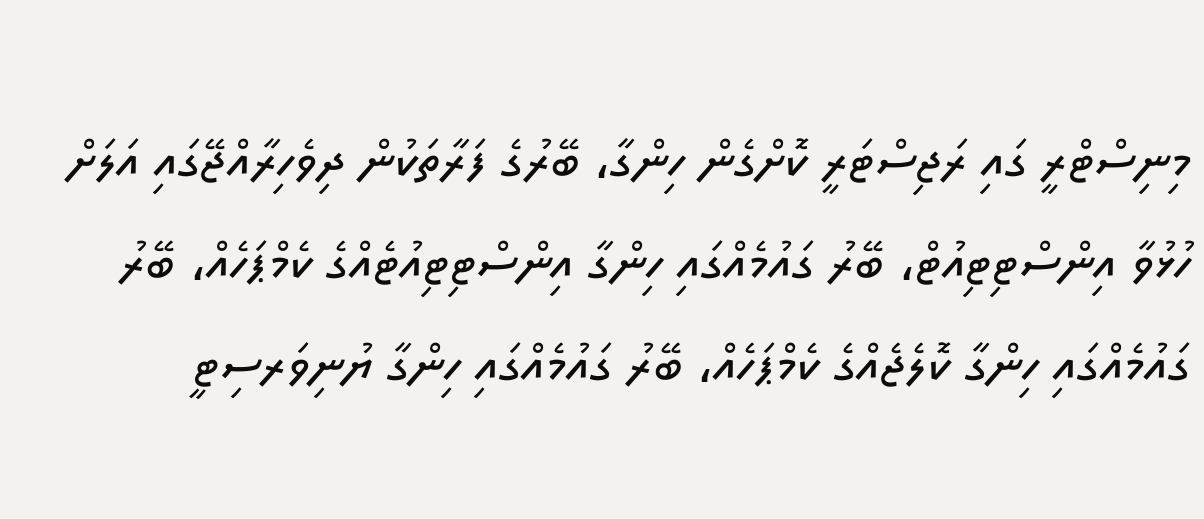މިނިސްޓްރީ ގައި ރަޖިސްޓަރީ ކޮށްގެން ހިންގާ، ބޭރުގެ ފަރާތަކުން ދިވެހިރާއްޖޭގައި އަލަށް ހުޅުވާ އިންސްޓިޓިއުޓް، ބޭރު ގައުމެއްގައި ހިންގާ އިންސްޓިޓިއުޓެއްގެ ކެމްޕަހެއް، ބޭރު ގައުމެއްގައި ހިންގާ ކޮލެޖެއްގެ ކެމްޕަހެއް، ބޭރު ގައުމެއްގައި ހިންގާ ޔުނިވަރސިޓީ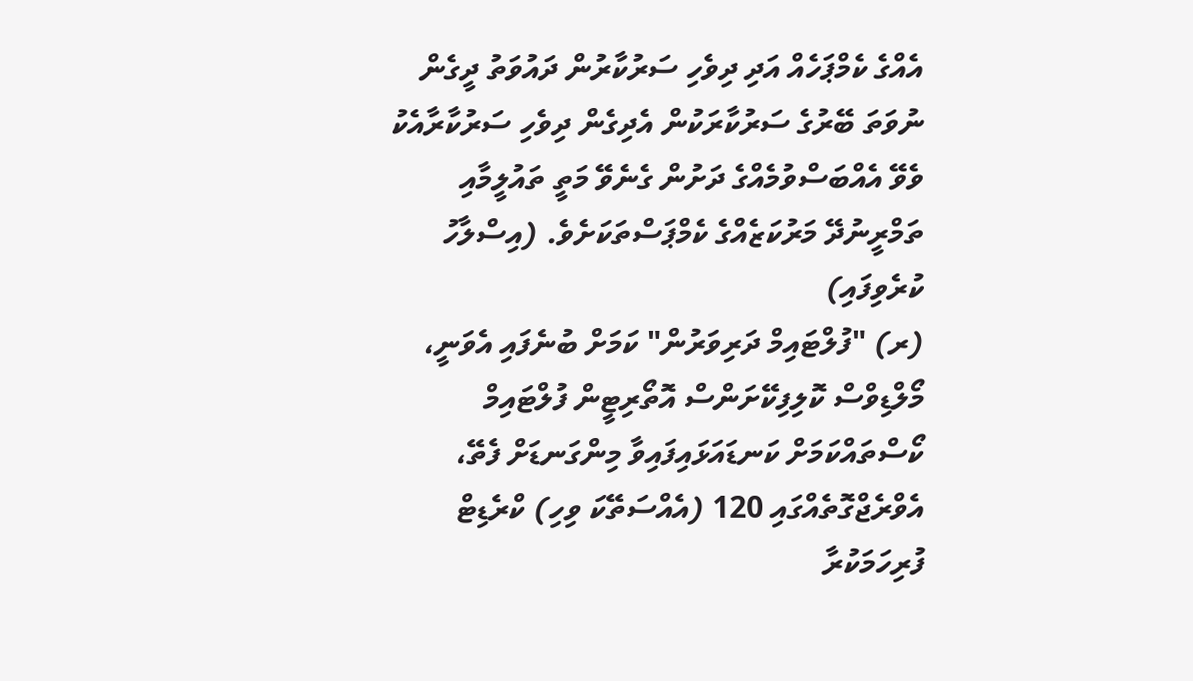އެއްގެ ކެމްޕަހެއް އަދި ދިވެހި ސަރުކާރުން ދައުވަތު ދީގެން ނުވަތަ ބޭރުގެ ސަރުކާރަކުން އެދިގެން ދިވެހި ސަރުކާރާއެކު ވެވޭ އެއްބަސްވުމެއްގެ ދަށުން ގެނެވޭ މަތީ ތައުލީމާއި ތަމްރީނުދޭ މަރުކަޒެއްގެ ކެމްޕަސްތަކަށެވެ. (އިސްލާހު ކުރެވިފައި)
(ރ) "ފުލްޓައިމް ދަރިވަރުން" ކަމަށް ބުނެފައި އެވަނީ، މޯލްޑިވްސް ކޮލިފިކޭށަންސް އޮތޯރިޓީން ފުލްޓައިމް ކޯސްތައްކަމަށް ކަނޑައަޅައިފައިވާ މިންގަނޑަށް ފެތޭ، އެވްރެޖްގޮތެއްގައި 120 (އެއްސަތޭކަ ވިހި) ކްރެޑިޓް ފުރިހަމަކުރާ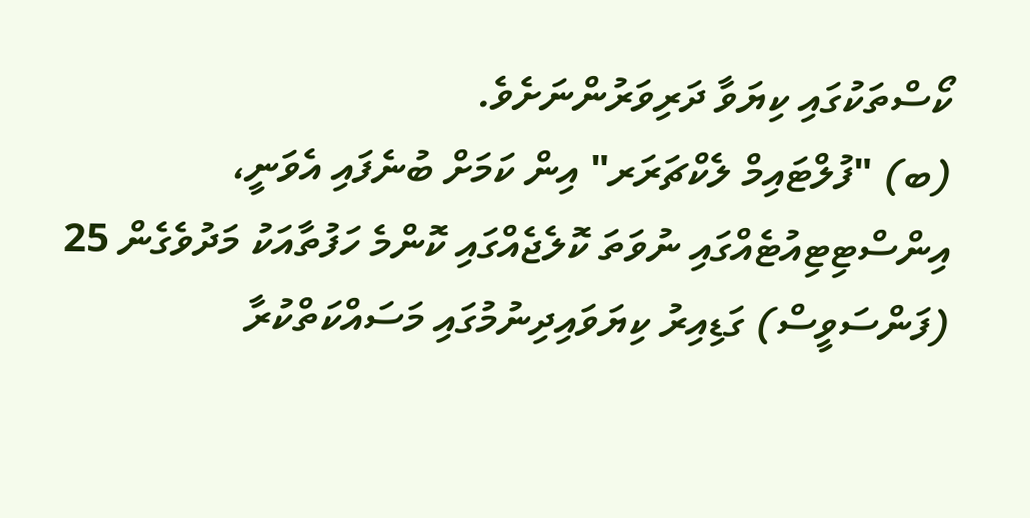ކޯސްތަކުގައި ކިޔަވާ ދަރިވަރުންނަށެވެ.
(ބ) "ފުލްޓައިމް ލެކްޗަރަރ" އިން ކަމަށް ބުނެފައި އެވަނީ، އިންސްޓިޓިއުޓެއްގައި ނުވަތަ ކޮލެޖެއްގައި ކޮންމެ ހަފުތާއަކު މަދުވެގެން 25 (ފަންސަވީސް) ގަޑިއިރު ކިޔަވައިދިނުމުގައި މަސައްކަތްކުރާ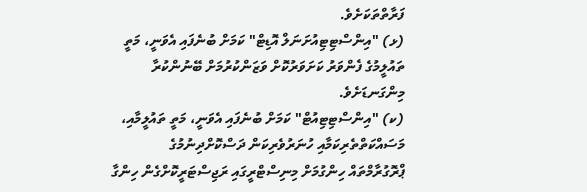ފަރާތްތަކަށެވެ.
(ޅ) "އިންސްޓިޓިއުށަނަލް އޮޑިޓް" ކަމަށް ބުނެފައި އެވަނީ، މަތީ ތައުލީމުގެ ފެންވަރު ކަށަވަރުކޮށް ވަޒަންކުރުމަށް ބޭނުންކުރާ މިންގަނޑަށެވެ.
(ކ) "އިންސްޓިޓިއުޓް" ކަމަށް ބުނެފައި އެވަނީ، މަތީ ތައުލީމާއި، މަސައްކަތްތެރިކަމާއި ހުނަރުވެރިކަން ދަސްކޮށްދިނުމުގެ ޕްރޮގުރާމްތައް ހިންގުމަށް މިނިސްޓްރީގައި ރަޖިސްޓަރީކޮށްގެން ހިންގާ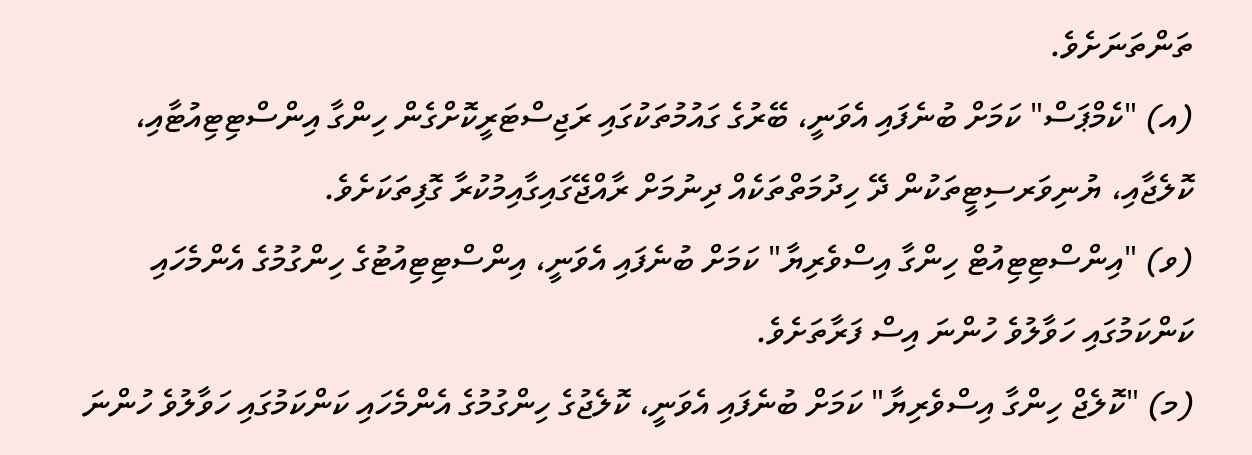ތަންތަނަށެވެ.
(އ) "ކެމްޕަސް" ކަމަށް ބުނެފައި އެވަނީ، ބޭރުގެ ގައުމުތަކުގައި ރަޖިސްޓަރީކޮށްގެން ހިންގާ އިންސްޓިޓިއުޓާއި، ކޮލެޖާއި، ޔުނިވަރސިޓީތަކުން ދޭ ހިދުމަތްތަކެއް ދިނުމަށް ރާއްޖޭގައިގާއިމުކުރާ ގޮފިތަކަށެވެ.
(ވ) "އިންސްޓިޓިއުޓް ހިންގާ އިސްވެރިޔާ" ކަމަށް ބުނެފައި އެވަނީ، އިންސްޓިޓިއުޓުގެ ހިންގުމުގެ އެންމެހައި ކަންކަމުގައި ހަވާލުވެ ހުންނަ އިސް ފަރާތަށެވެ.
(މ) "ކޮލެޖް ހިންގާ އިސްވެރިޔާ" ކަމަށް ބުނެފައި އެވަނީ، ކޮލެޖުގެ ހިންގުމުގެ އެންމެހައި ކަންކަމުގައި ހަވާލުވެ ހުންނަ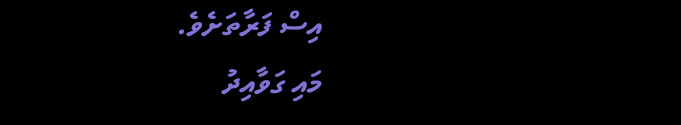އިސް ފަރާތަށެވެ.
މައި ގަވާއިދު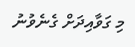މި ގަވާއިދަށް ގެނެވުނު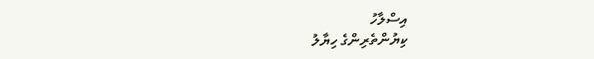އިސްލާހު
ކިޔުންތެރިންގެ ހިޔާލު